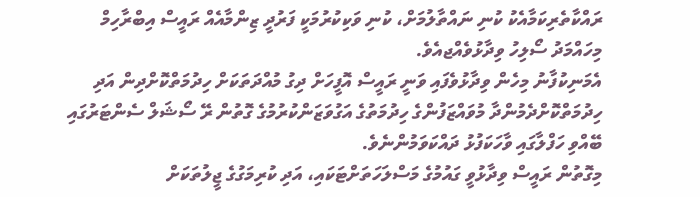ރައްކާތެރިކަމާއެކު ކުނި ނައްތާލުމަށް، ކުނި ވަކިކުރުމަކީ ފަރުދީ ޒިންމާއެއް ރައީސް އިބްރާހިމް މިހައްމަދު ސޯލިހު ވިދާޅުވެއްޖއެވެ.
އެމަނިކުފާނު މިހެން ވިދާޅުވެފައި ވަނީ ރައީސް އޮފީހަށް ދިގު މުއްދަތަކަށް ހިދުމަތްކޮށްދިން އަދި ހިދުމަތްކޮށްދެމުންދާ މުވައްޒަފުންގެ ހިދުމަތުގެ އަގުވަޒަންކުރުމުގެ ގޮތުން ރޭ ސޯޝަލް ސެންޓަރުގައި ބޭއްވި ހަފްލާގައި ވާހަކަފުޅު ދައްކަވަމުންނެވެ.
މިގޮތުން ރައީސް ވިދާޅުވީ ގައުމުގެ މަސްލަހަތަށްޓަކައި، އަދި ކުރިމަގުގެ ޖީލުތަކަށް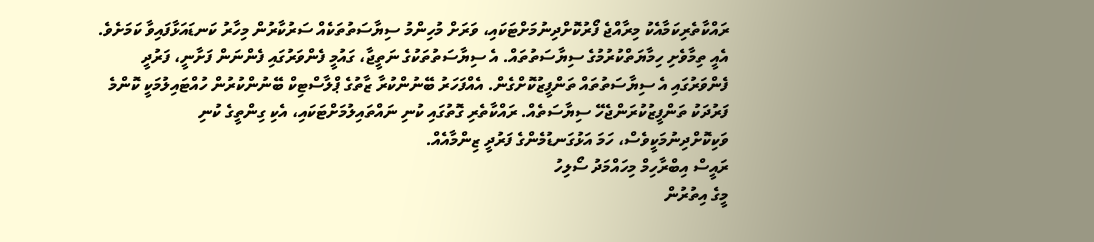ރައްކާތެރިކަމާއެކު މިރާއްޖެ ފޯރުކޮށްދިނުމަށްޓަކައި، ވަރަށް މުހިންމު ސިޔާސަތުތަކެއް ސަރުކާރުން މިހާރު ކަނޑައަޅާފައިވާ ކަމަށެވެ.
އެއީ ތިމާވެށި ހިމާޔަތްކުރުމުގެ ސިޔާސަތުތައް. އެ ސިޔާސަތުތަކުގެ ނަތީޖާ، ގައުމީ ފެންވަރުގައި ފެންނަން ފަށާނީ، ފަރުދީ ފެންވަރުގައި އެ ސިޔާސަތުތައް ތަންފީޒުކޮށްގެން. އެއްފަހަރު ބޭނުންކުރާ ޒާތުގެ ޕްލާސްޓިކް ބޭނުންކުރުން ހުއްޓައިލުމަކީ ކޮންމެ ފަރުދަކު ތަންފީޒުކުރަންޖެހޭ ސިޔާސަތެއް. ރައްކާތެރި ގޮތުގައި ކުނި ނައްތައިލުމަށްޓަކައި، އެކި ގިންތީގެ ކުނި ވަކިކޮށްދިނުމަކީވެސް، ހަމަ އަޅުގަނޑުމެންގެ ފަރުދީ ޒިންމާއެއް.
ރައީސް އިބްރާހިމް މިހައްމަދު ސޯލިހު
މީގެ އިތުރުން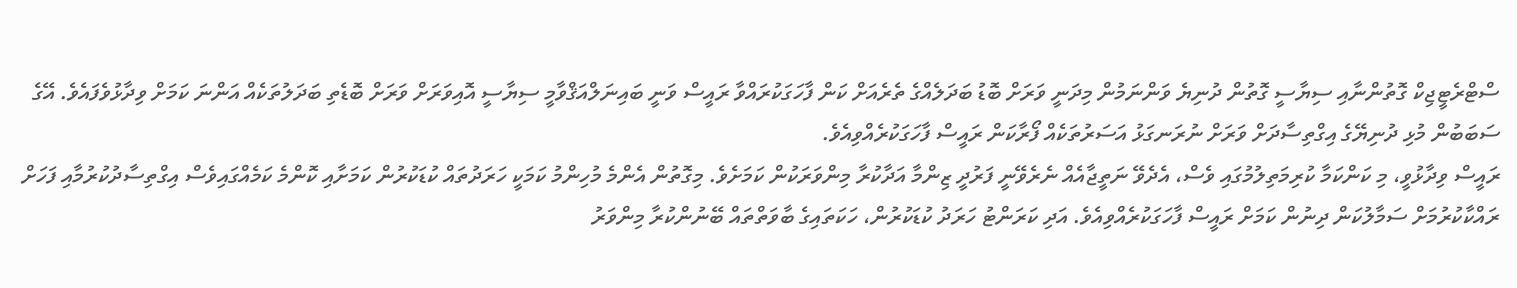ސްޓްރެޓީޖިކް ގޮތުންނާއި ސިޔާސީ ގޮތުން ދުނިޔެ ވަންނަމުން މިދަނީ ވަރަށް ބޮޑު ބަދަލެއްގެ ތެރެއަށް ކަން ފާހަގަކުރައްވާ ރައީސް ވަނީ ބައިނަލްއަޤްވާމީ ސިޔާސީ އޮއިވަރަށް ވަރަށް ބޮޑެތި ބަދަލުތަކެއް އަންނަ ކަމަށް ވިދާޅުވެފައެވެ. އޭގެ ސަބަބުން މުޅި ދުނިޔޭގެ އިގްތިސާދަށް ވަރަށް ނުރަނގަޅު އަސަރުތަކެއް ފޯރާކަން ރައީސް ފާހަގަކުރެއްވިއެވެ.
ރައީސް ވިދާޅުވީ، މި ކަންކަމާ ކުރިމަތިލުމުގައި ވެސް، އެދެވޭ ނަތީޖާއެއް ނެރެވޭނީ ފަރުދީ ޒިންމާ އަދާކުރާ މިންވަރަކުން ކަމަށެވެ. މިގޮތުން އެންމެ މުހިންމު ކަމަކީ ހަރަދުތައް ކުޑަކުރުން ކަމަށާއި ކޮންމެ ކަމެއްގައިވެސް އިގްތިސާދުކުރުމާއި ފަހަށް ރައްކާކުރުމަށް ސަމާލުކަން ދިނުން ކަމަށް ރައީސް ފާހަގަކުރެއްވިއެވެ. އަދި ކަރަންޓު ހަރަދު ކުޑަކުރުން، ހަކަތައިގެ ބާވަތްތައް ބޭނުންކުރާ މިންވަރު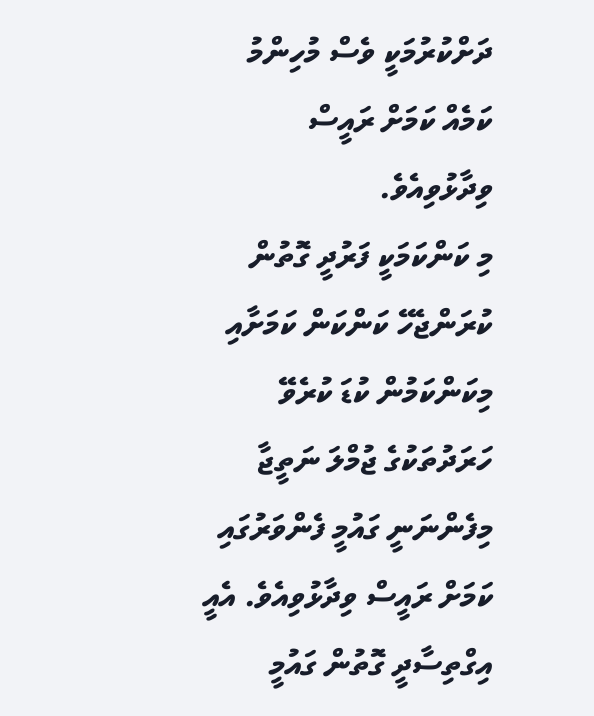ދަށްކުރުމަކީ ވެސް މުހިންމު ކަމެއް ކަމަށް ރައީސް ވިދާޅުވިއެވެ.
މި ކަންކަމަކީ ފަރުދީ ގޮތުން ކުރަންޖެހޭ ކަންކަން ކަމަށާއި މިކަންކަމުން ކުޑަ ކުރެވޭ ހަރަދުތަކުގެ ޖުމްލަ ނަތީޖާ މިފެންނަނީ ގައުމީ ފެންވަރުގައި ކަމަށް ރައީސް ވިދާޅުވިއެވެ. އެއީ އިގްތިސާދީ ގޮތުން ގައުމީ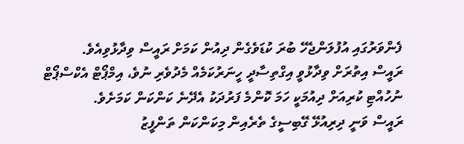ފެންވަރުގައި އުފުލަންޖެހޭ ބުރަ ކުޑަވެގެން ދިއުން ކަމަށް ރައީސް ވިދާޅުވިއެވެ.
ރައީސް އިތުރަށް ވިދާޅުވީ އިގްތިސާދީ ހީނަރުކަމެއް މެދުވެރި ނުވެ، އިމްޕޯޓް އެކްސްޕޯޓް ނުހުއްޓި ކުރިއަށް ދިއުމަކީ ހަމަ ކޮންމެ ފަރުދަކު އެދޭނެ ކަންކަން ކަމަށެވެ.
ރައީސް ވަނީ ދިރިއުޅޭ ގޭބިސީގެ ތެރެއިން މިކަންކަން ތަންފީޒު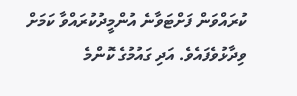ކުރައްވަން ފަށްޓަވާނެ އުންމީދުކުރައްވާ ކަމަށް ވިދާޅުވެފައެވެ. އަދި ގައުމުގެ ކޮންމެ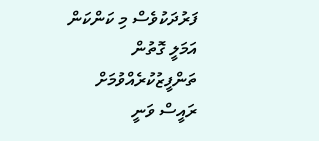ފަރުދަކުވެސް މި ކަންކަން އަމަލީ ގޮތުން ތަންފީޒުކުރެއްވުމަށް ރައީސް ވަނީ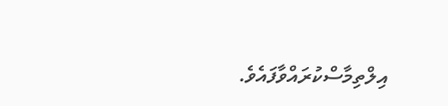އިލްތިމާސްކުރައްވާފައެވެ.